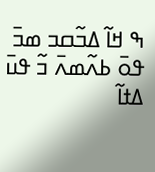ߒ ߞߊ߬ ߡߏ߬ߛߏ ߘߏ߫ ߟߋ߫ ߕߍ߬ߘߍ߫ ߏ߬ ߟߎ߫ ߡߙߊ߬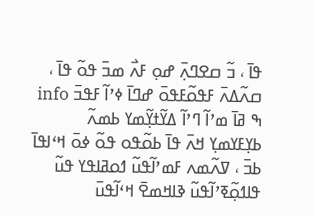ߟߊ߫ ، ߏ߬ ߛߐߣߍ߲߫ ߝߋ߲ ߓߍ߯ ߘߏ߫ ߟߋ߬ ߟߊ߫ ، ߛߍ߬ߡߍ߫ ߓߟߋ߬ߓߟߋ߫ ߝߣߊ߫ ߦߴߊ߬ ߓߟߏ߫ info
ߒ ߥߊ߫ ߘߴߊ߬ ߣߴߊ߬ ߡߌ߬ߙߌ߲߬ߘߌ ߕߘߍ߬ ߕߌ߲ߓߌߘߌ߲ ߞߍ߫ ߟߊ߫ ߕߋ߬ߟߋ ߟߋ߬ ߦߋ߫ ߞߵߊߟߊ߫ ߕߏ߫ ، ߜߍ߬ߘߍ ߓߘߴߊ߬ߟߎ߬ ߗߋߥߊߟߌ ߟߎ߬ ߟߊߗߋ߲߬ߧߴߊ߬ߟߎ߬ ߢߊߞߘߐ߫ ߞߵߊ߬ߟߎ߫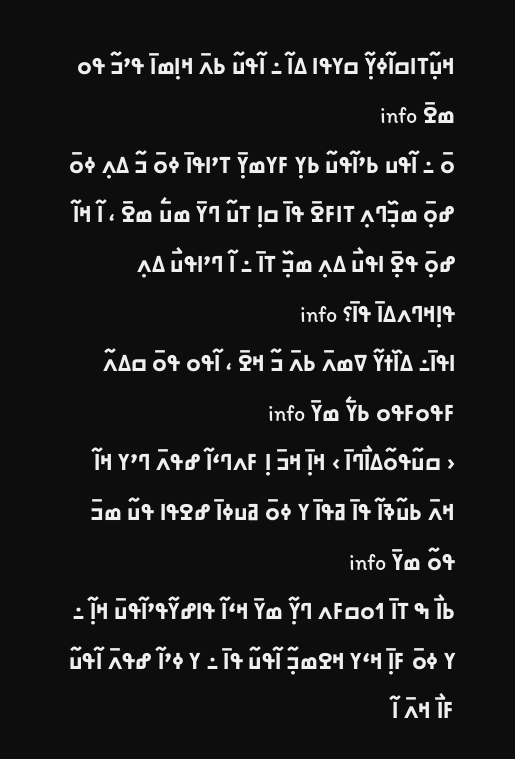ߞߎ߲߬ߠߊߛߊ߬ߦߌ߲߬ ߛߌߟߊ ߡߊ߬ ߸ ߊ߬ߟߎ߬ ߕߍ߫ ߞߊ߲ߘߊ߫ ߟߴߏ߬ ߟߋ ߘߐ߫ info
ߋ߫ ߸ ߊ߬ߟߎ ߕߴߊ߬ߟߎ߬ ߕߌ߲ ߓߌߘߌ߲߫ ߠߴߊߟߊ߫ ߦߋ߫ ߏ߬ ߡߍ߲ ߦߋ߫ ߝߋ߲߫ ߘߏ߲߰ߣߍ߲ ߠߊߓߐ߫ ߟߊ߫ ߛߊ߲ ߠߎ߬ ߣߌ߫ ߘߎ߱ ߘߐ߫ ، ߊ߬ ߞߊ߬ ߝߋ߲߫ ߟߐ߲߫ ߊߟߎ߯ ߡߍ߲ ߘߏ߲߰ ߠߊ߫ ߸ ߊ߬ ߣߴߊߟߎ߯ ߡߍ߲ ߟߊ߲ߞߣߍߡߊ߫ ߟߊ߫؟ info
ߊߟߊ߫߸ ߡߊ߰ߙߌ߬ ߜߘߍ߫ ߕߍ߫ ߏ߬ ߞߐ߫ ، ߊ߬ߟߋ ߟߋ߫ ߛߡߍ߬ ߓߟߋߓߟߋ ߕߌ߱ ߘߌ߫ info
‹ ߛߎ߬ߟߋ߬ߡߊ߯ߣߊ߫ › ߞߊ߲߫ ߞߏ߫ ߊ߲ ߓߍߣߵߊ߬ ߝߟߍ߫ ߣߴߌ ߞߊ߬ ߞߍ߫ ߕߎ߬ߢߊ߬ ߟߊ߫ ߥߟߊ߫ ߌ ߦߋ߫ ߥߎߦߊ߫ ߝߐߟߊ ߟߎ߬ ߘߏ߫ ߟߋ߬ ߘߌ߫ info
ߕߊ߯ ߒ ߠߊ߫ ߗߋߛߓߍ ߣߌ߲߬ ߘߌ߫ ߞߵߊ߬ ߟߊߝߌ߬ߟߴߊ߬ߟߎ߫ ߞߊ߲߬ ߸ ߌ ߦߋ߫ ߓߊ߲߫ ߞߵߌ ߞߐߘߏ߲߬ ߊ߬ߟߎ߬ ߟߊ߫ ߸ ߌ ߦߴߊ߬ ߝߟߍ߫ ߊ߬ߟߎ߬ ߓߊ߯ ߞߍ߫ ߊ߬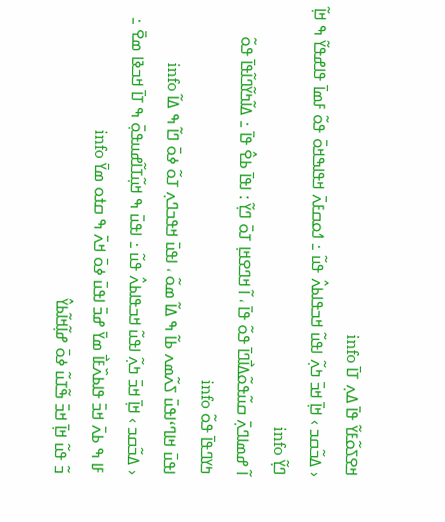ߞߐߖߋ߬ߓߌ߬ ߟߊ߫ ߡߍ߲ ߠߊ߫ info
‹ ߡߏ߬ߛߏ › ߞߊ߲߫ ߞߏ߫ ߤߍ߲߬ ߊߟߎ߬ ߞߏߟߊߕߍ߮ ߟߎ߬ ߸ ߗߋߛߓߍ߫ ߞߟߊߒߞߋ߫ ߟߋ߬ ߓߘߊ߫ ߟߊߝߟߌ߬ ߒ ߞߊ߲߬ ߣߌ߲߬ info
ߊ߬ ߝߘߊߣߍ߲߫ ߛߎ߬ߟߋ߬ߡߊ߯ߣߊ߫ ߟߋ߬ ߟߊ߫ ، ߊ߬ ߞߣߐߞߊ߲ ߠߋ߫ ߣߌ߲߬ : ߊߟߊ߫ ߕߐ߮ ߟߊ߫ ߸ ߡߊ߬ߤߌ߬ߣߊ߬ߟߊ߫ ߟߋ߬ ߤߌߣߟߊ߫ ߟߋ߬ info
ߊߟߎ߫ ߞߊߣߵߊߟߎ߫ ߖߍ߬ߘߍ ߕߊ߬ ߒ ߡߊ߬ ߘߋ߬ ، ߊߟߎ߫ ߞߟߏߣߍ߲ ߠߋ߬ ߦߋ߫ ߣߊ߬ ߒ ߡߊ߬ info
‹ ߡߏ߬ߛߏ › ߞߊ߲߫ ߞߏ߫ ߤߍ߲߬ ߊߟߎ߬ ߞߏߟߊߕߍ߮ ߟߎ߬ ߸ ߊߟߎ߫ ߒ ߞߎ߲߬ߠߊ߬ߝߎߟߋ߲߫ ߒ ߠߊ߫ ߞߏߢߊ ߘߐ߫ ߸ ߓߊ ߒ ߕߍ߫ ߞߏ߫ ߟߊߕߍ߰ߓߊ߯ ߘߌ߫ ߝߏ߫ ߊߟߎ߫ ߦߋ߫ ߞߍ߫ ߒ ߛߙߋ ߘߌ߫ info
ߏ߬ ߟߎ߬ ߞߊ߲߫ ߞߏ߫ ߒ߬ߠߎ߬ ߦߋ߫ ߝߊ߲߬ߞߊ߬ߕߌ߮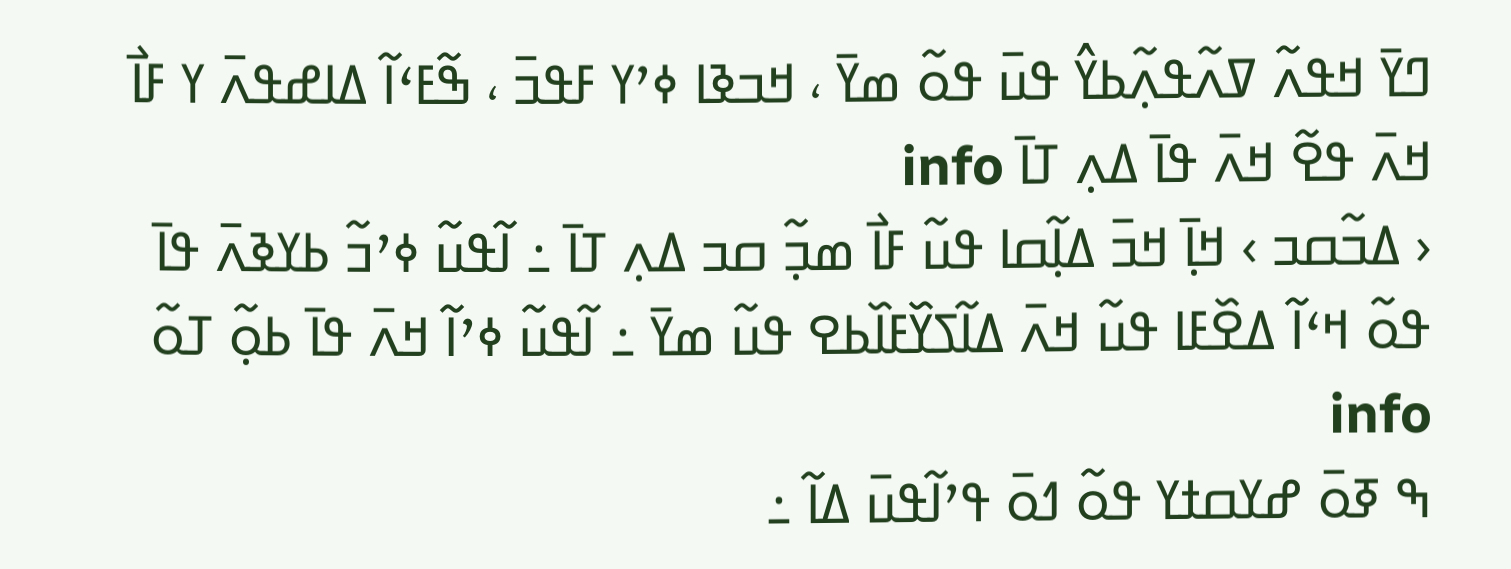ߣߌ߫ ߞߟߍ߬ ߜߍ߬ߟߍ߲߬ߕߌ߮ ߟߎ߫ ߟߋ߬ ߘߌ߫ ، ߞߏߢߊ ߦߴߌ ߓߟߏ߫ ، ߒ߬ߓߵߊ߬ ߡߊߝߟߍ߫ ߌ ߓߊ߯ ߞߍ߫ ߟߐ߬ ߞߍ߫ ߟߊ߫ ߡߍ߲ ߠߊ߫ info
‹ ߡߏ߬ߛߏ › ߞߊ߲߫ ߞߏ߫ ߡߊ߲߬ߛߊ ߟߎ߬ ߓߊ߯ ߘߏ߲߬ ߛߏ ߡߍ߲ ߠߊ߫ ߸ ߊ߬ߟߎ߬ ߦߴߏ߬ ߕߌߢߍ߫ ߟߊ߫ ߟߋ߬ ߞߵߊ߬ ߡߐ߰ߓߊ ߟߎ߬ ߞߍ߫ ߡߊ߬ߖߌ߰ߓߊ߰ߕߐ ߟߎ߬ ߘߌ߫ ߸ ߊ߬ߟߎ߬ ߦߴߊ߬ ߞߍ߫ ߟߊ߫ ߕߋ߲߬ ߠߋ߬ info
ߒ ߧߋ߫ ߝߌߛߙߌ ߟߋ߬ ߗߋ߫ ߟߴߊ߬ߟߎ߫ ߡߊ߬ ߸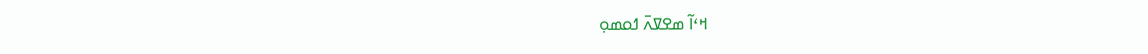ߞߵߊ߬ ߘߐߜߍ߫ ߗߋߘߋ߲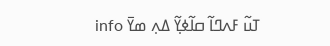ߠߎ߬ ߓߍߣߊ߬ ߛߊ߬ߦߌ߲߬ ߡߍ߲ ߘߌ߫ info